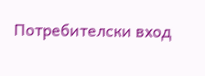Потребителски вход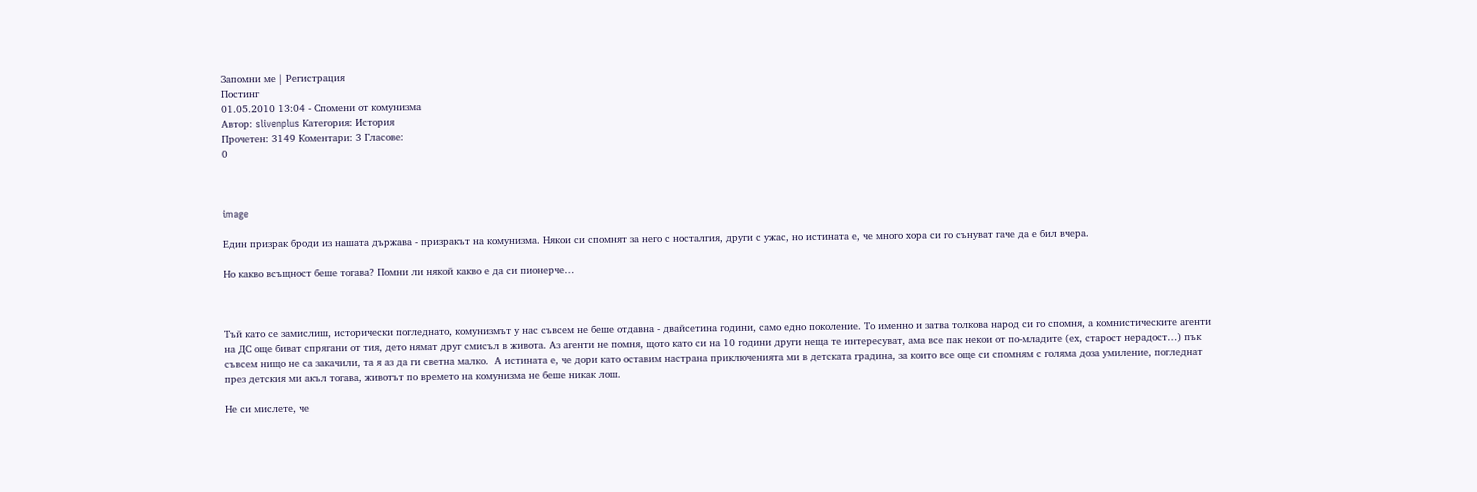Запомни ме | Регистрация
Постинг
01.05.2010 13:04 - Спомени от комунизма
Автор: slivenplus Категория: История
Прочетен: 3149 Коментари: 3 Гласове:
0



image

Един призрак броди из нашата държава - призракът на комунизма. Някои си спомнят за него с носталгия, други с ужас, но истината е, че много хора си го сънуват гаче да е бил вчера.

Но какво всъщност беше тогава? Помни ли някой какво е да си пионерче…



Тъй като се замислиш, исторически погледнато, комунизмът у нас съвсем не беше отдавна - двайсетина години, само едно поколение. То именно и затва толкова народ си го спомня, а комнистическите агенти на ДС още биват спрягани от тия, дето нямат друг смисъл в живота. Аз агенти не помня, щото като си на 10 години други неща те интересуват, ама все пак некои от по-младите (ех, старост нерадост…) пък съвсем нищо не са закачили, та я аз да ги светна малко.  А истината е, че дори като оставим настрана приключенията ми в детската градина, за които все още си спомням с голяма доза умиление, погледнат през детския ми акъл тогава, животът по времето на комунизма не беше никак лош.

Не си мислете, че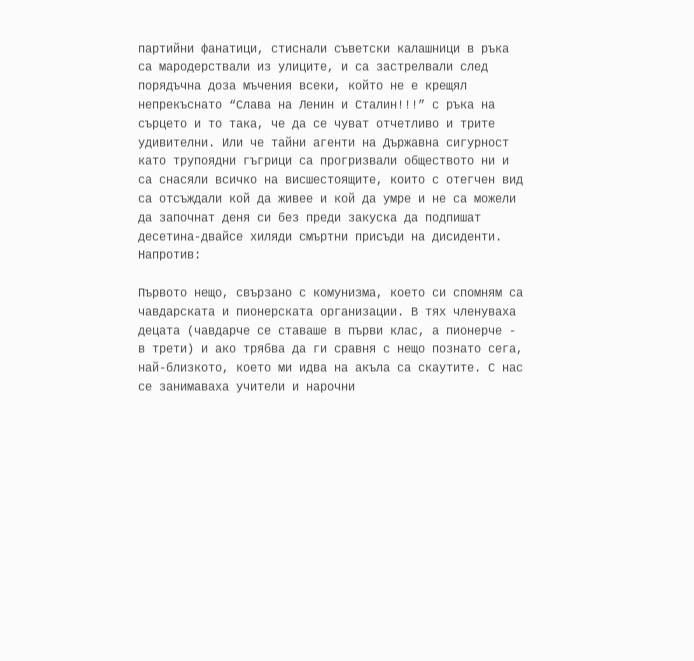партийни фанатици, стиснали съветски калашници в ръка са мародерствали из улиците, и са застрелвали след порядъчна доза мъчения всеки, който не е крещял непрекъснато “Слава на Ленин и Сталин!!!” с ръка на сърцето и то така, че да се чуват отчетливо и трите удивителни. Или че тайни агенти на Държавна сигурност като трупоядни гъгрици са прогризвали обществото ни и са снасяли всичко на висшестоящите, които с отегчен вид са отсъждали кой да живее и кой да умре и не са можели да започнат деня си без преди закуска да подпишат десетина-двайсе хиляди смъртни присъди на дисиденти. Напротив:

Първото нещо, свързано с комунизма, което си спомням са чавдарската и пионерската организации. В тях членуваха децата (чавдарче се ставаше в първи клас, а пионерче - в трети) и ако трябва да ги сравня с нещо познато сега, най-близкото, което ми идва на акъла са скаутите. С нас се занимаваха учители и нарочни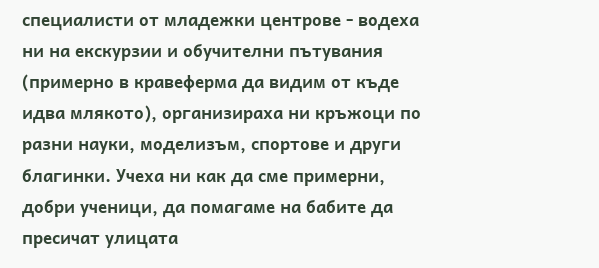специалисти от младежки центрове - водеха ни на екскурзии и обучителни пътувания (примерно в кравеферма да видим от къде идва млякото), организираха ни кръжоци по разни науки, моделизъм, спортове и други благинки. Учеха ни как да сме примерни, добри ученици, да помагаме на бабите да пресичат улицата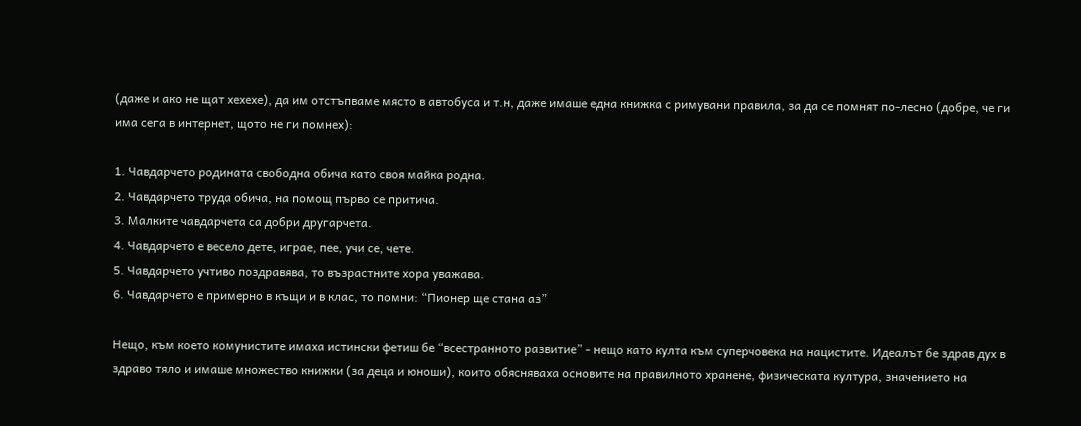(даже и ако не щат хехехе), да им отстъпваме място в автобуса и т.н, даже имаше една книжка с римувани правила, за да се помнят по-лесно (добре, че ги има сега в интернет, щото не ги помнех):

1. Чавдарчето родината свободна обича като своя майка родна.
2. Чавдарчето труда обича, на помощ първо се притича.
3. Малките чавдарчета са добри другарчета.
4. Чавдарчето е весело дете, играе, пее, учи се, чете.
5. Чавдарчето учтиво поздравява, то възрастните хора уважава.
6. Чавдарчето е примерно в къщи и в клас, то помни: “Пионер ще стана аз”

Нещо, към което комунистите имаха истински фетиш бе “всестранното развитие” - нещо като култа към суперчовека на нацистите. Идеалът бе здрав дух в здраво тяло и имаше множество книжки (за деца и юноши), които обясняваха основите на правилното хранене, физическата култура, значението на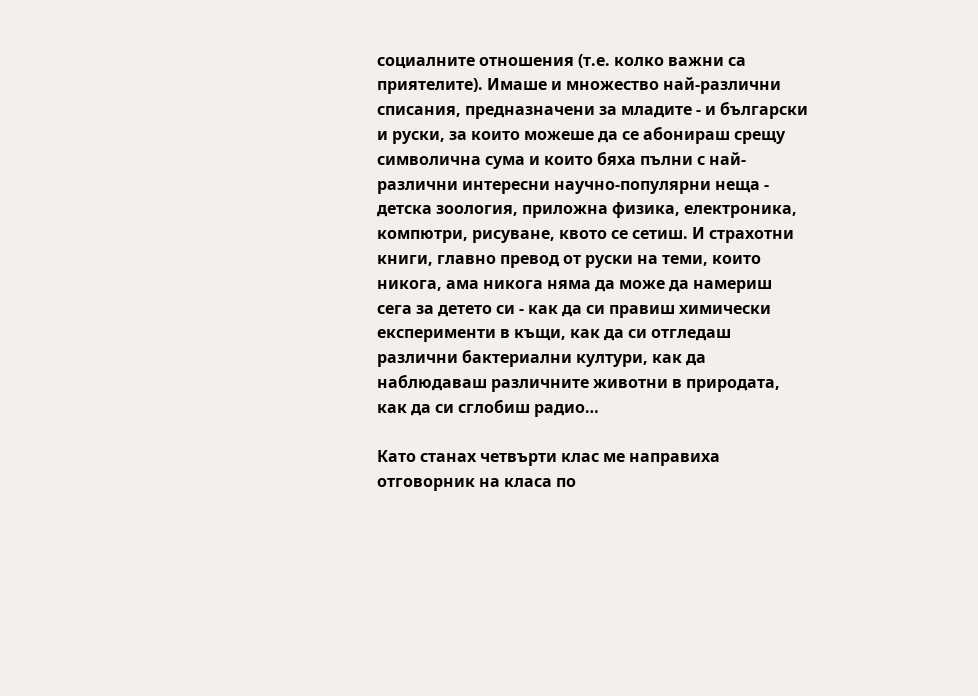социалните отношения (т.е. колко важни са приятелите). Имаше и множество най-различни списания, предназначени за младите - и български и руски, за които можеше да се абонираш срещу символична сума и които бяха пълни с най-различни интересни научно-популярни неща - детска зоология, приложна физика, електроника, компютри, рисуване, квото се сетиш. И страхотни книги, главно превод от руски на теми, които никога, ама никога няма да може да намериш сега за детето си - как да си правиш химически експерименти в къщи, как да си отгледаш различни бактериални култури, как да наблюдаваш различните животни в природата, как да си сглобиш радио…

Като станах четвърти клас ме направиха отговорник на класа по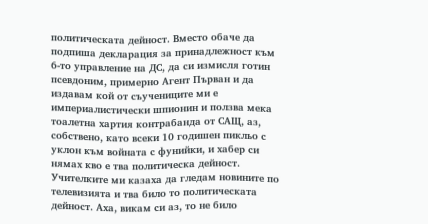политическата дейност. Вместо обаче да подпиша декларация за принадлежност към 6-то управление на ДС, да си измисля готин псевдоним, примерно Агент Първан и да издавам кой от съучениците ми е империалистически шпионин и ползва мека тоалетна хартия контрабанда от САЩ, аз, собствено, като всеки 10 годишен пикльо с уклон към войната с фунийки, и хабер си нямах кво е тва политическа дейност. Учителките ми казаха да гледам новините по телевизията и тва било то политическата дейност. Аха, викам си аз, то не било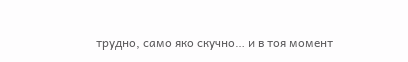трудно, само яко скучно… и в тоя момент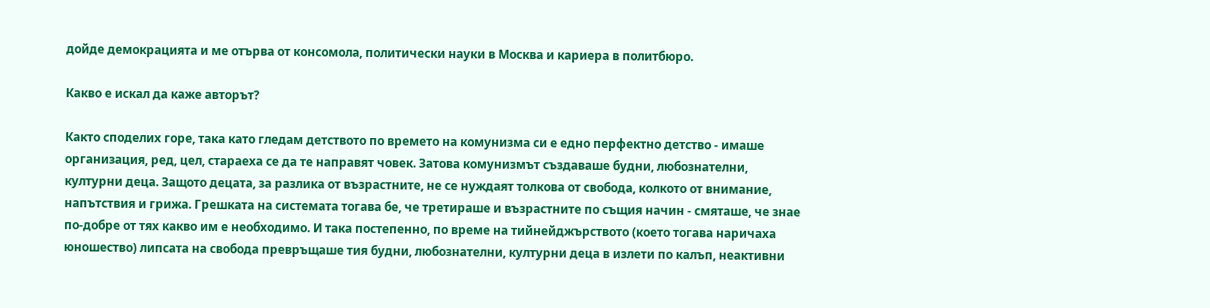дойде демокрацията и ме отърва от консомола, политически науки в Москва и кариера в политбюро.

Какво е искал да каже авторът?

Както споделих горе, така като гледам детството по времето на комунизма си е едно перфектно детство - имаше организация, ред, цел, стараеха се да те направят човек. Затова комунизмът създаваше будни, любознателни, културни деца. Защото децата, за разлика от възрастните, не се нуждаят толкова от свобода, колкото от внимание, напътствия и грижа. Грешката на системата тогава бе, че третираше и възрастните по същия начин - смяташе, че знае по-добре от тях какво им е необходимо. И така постепенно, по време на тийнейджърството (което тогава наричаха юношество) липсата на свобода превръщаше тия будни, любознателни, културни деца в излети по калъп, неактивни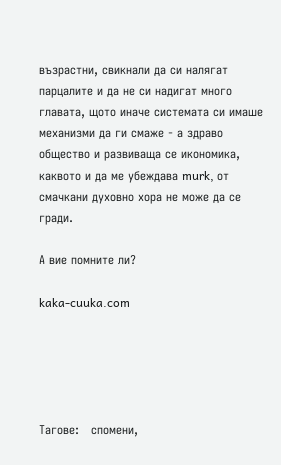възрастни, свикнали да си налягат парцалите и да не си надигат много главата, щото иначе системата си имаше механизми да ги смаже - а здраво общество и развиваща се икономика, каквото и да ме убеждава murk, от смачкани духовно хора не може да се гради.

А вие помните ли?

kaka-cuuka.com





Тагове:   спомени,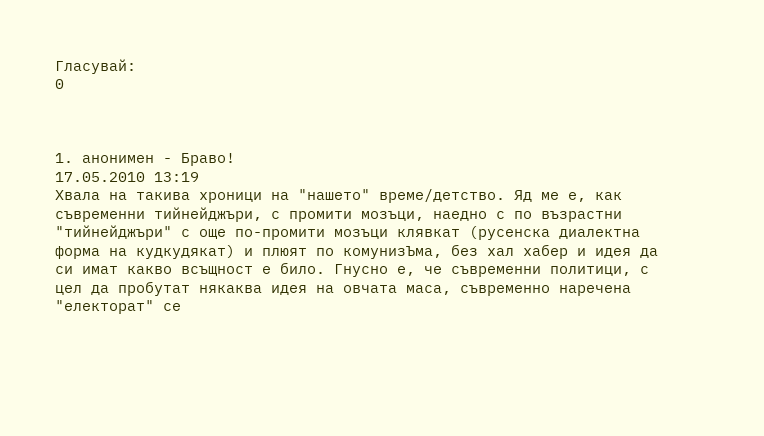Гласувай:
0



1. анонимен - Браво!
17.05.2010 13:19
Хвала на такива хроници на "нашето" време/детство. Яд ме е, как съвременни тийнейджъри, с промити мозъци, наедно с по възрастни "тийнейджъри" с още по-промити мозъци клявкат (русенска диалектна форма на кудкудякат) и плюят по комунизЪма, без хал хабер и идея да си имат какво всъщност е било. Гнусно е, че съвременни политици, с цел да пробутат някаква идея на овчата маса, съвременно наречена "електорат" се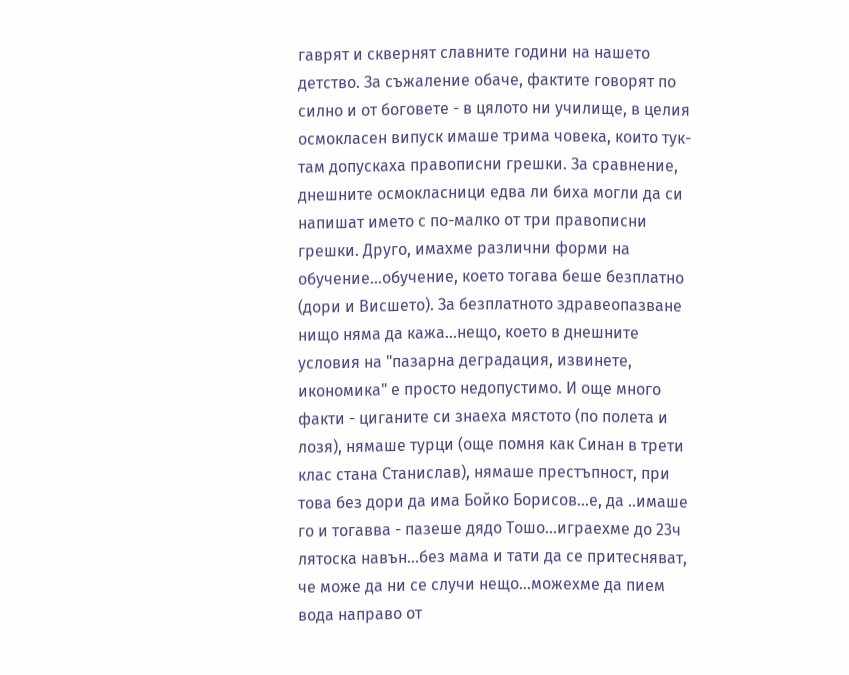гаврят и сквернят славните години на нашето детство. За съжаление обаче, фактите говорят по силно и от боговете - в цялото ни училище, в целия осмокласен випуск имаше трима човека, които тук-там допускаха правописни грешки. За сравнение, днешните осмокласници едва ли биха могли да си напишат името с по-малко от три правописни грешки. Друго, имахме различни форми на обучение...обучение, което тогава беше безплатно (дори и Висшето). За безплатното здравеопазване нищо няма да кажа...нещо, което в днешните условия на "пазарна деградация, извинете, икономика" е просто недопустимо. И още много факти - циганите си знаеха мястото (по полета и лозя), нямаше турци (още помня как Синан в трети клас стана Станислав), нямаше престъпност, при това без дори да има Бойко Борисов...е, да ..имаше го и тогавва - пазеше дядо Тошо...играехме до 23ч лятоска навън...без мама и тати да се притесняват, че може да ни се случи нещо...можехме да пием вода направо от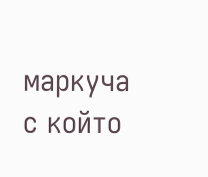маркуча с който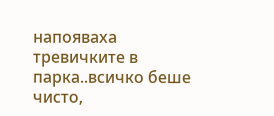напояваха тревичките в парка..всичко беше чисто,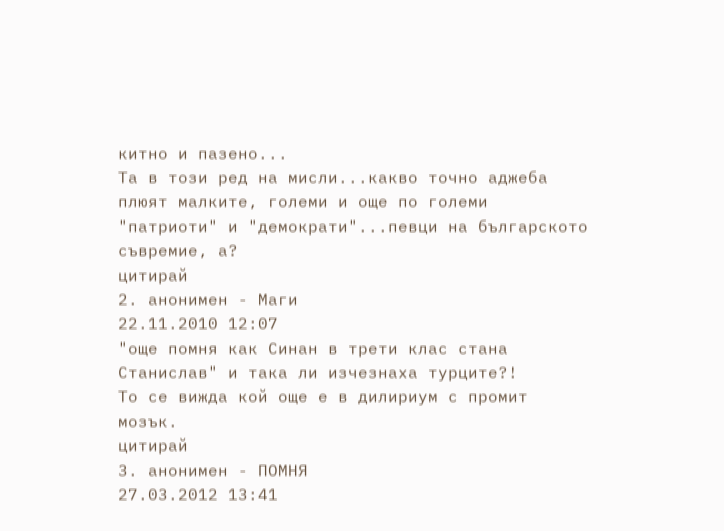китно и пазено...
Та в този ред на мисли...какво точно аджеба плюят малките, големи и още по големи "патриоти" и "демократи"...певци на българското съвремие, а?
цитирай
2. анонимен - Маги
22.11.2010 12:07
"още помня как Синан в трети клас стана Станислав" и така ли изчезнаха турците?!
То се вижда кой още е в дилириум с промит мозък.
цитирай
3. анонимен - ПОМНЯ
27.03.2012 13:41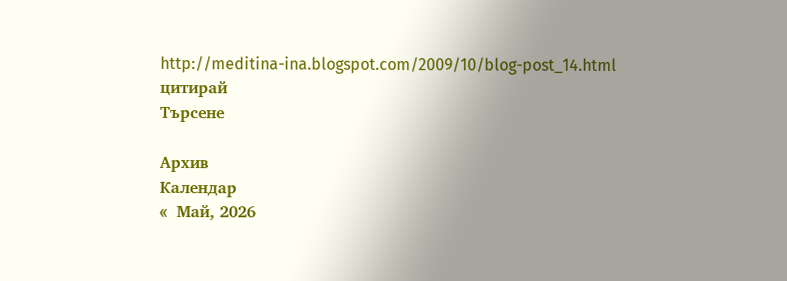http://meditina-ina.blogspot.com/2009/10/blog-post_14.html
цитирай
Търсене

Архив
Календар
«  Май, 2026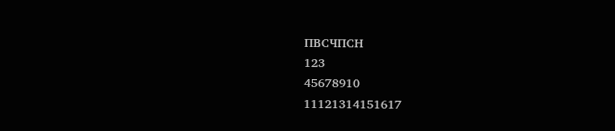ПВСЧПСН
123
45678910
11121314151617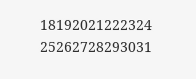18192021222324
25262728293031